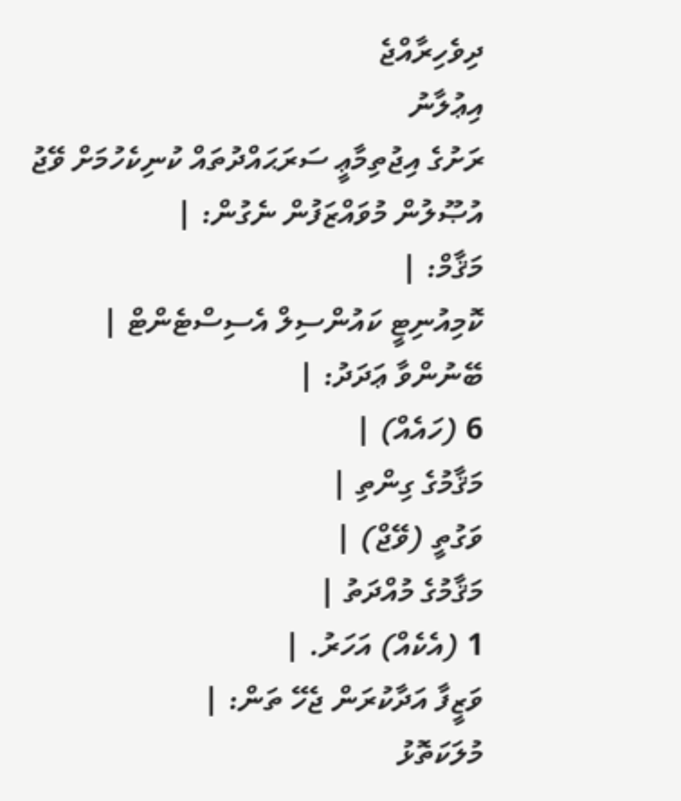ދިވެހިރާއްޖެ
އިޢުލާނު
ރަށުގެ އިޖުތިމާޢީ ސަރަޙައްދުތައް ކުނިކެހުމަށް ވޭޖު އުޞޫލުން މުވައްޒަފުން ނެގުން: |
މަޤާމް: |
ކޮމިއުނިޓީ ކައުންސިލް އެސިސްޓެންޓް |
ބޭނުންވާ ޢަދަދު: |
6 (ހައެއް) |
މަޤާމުގެ ގިންތި |
ވަގުތީ (ވޭޖް) |
މަޤާމުގެ މުއްދަތު |
1 (އެކެއް) އަހަރު. |
ވަޒީފާ އަދާކުރަން ޖެހޭ ތަން: |
މުލަކަތޮޅު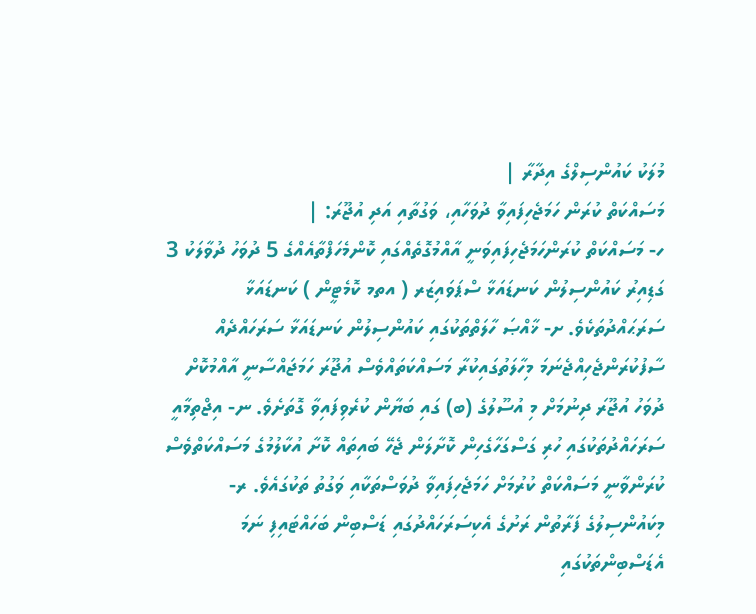މުލަކު ކައުންސިލްގެ އިދާރާ |
މަސައްކަތް ކުރަން ހަމަޖެހިފައިވާ ދުވަހާއި، ވަގުތާއި އަދި އުޖޫރަ: |
ހ- މަސައްކަތް ކުރަންހަމަޖެހިފައިވަނީ އާއްމުގޮތެއްގައި ކޮންމެހަފްތާއެއްގެ 5 ދުވަހު ދުވާލަކު 3 ގަޑިއިރު ކައުންސިލުން ކަނޑައަޅާ ސްޕަވައިޒަރ ( އތމ ކޮމެޓީން ) ކަނޑައަޅާ ސަރަޙައްދުތަކެވެ. ށ- ޚާއްޞަ ހާލަތްތަކުގައި ކައުންސިލުން ކަނޑައަޅާ ސަރަހައްދެއް ސާފުކުރަންޖެހިއްޖެނަމަ މިހާލަތުގައިކުރާ މަސައްކަތައްވެސް އުޖޫރަ ހަމަޖައްސާނީ އާއްމުކޮށް ދުވަހު އުޖޫރަ ދިނުމަށް މި އުސޫލުގެ (ބ) ގައި ބަޔާން ކުރެވިފައިވާ ގޮތަށެވެ. ނ- އިޖްތިމާއީ ސަރަހައްދުތަކުގައި ހުރި ގަސްގަހާގެހިން ކޮށާލަން ޖެހޭ ބައިތައް ކޮށާ އުކާލުމުގެ މަސައްކަތްވެސް ކުރަންވާނީ މަސައްކަތް ކުރުމަށް ހަމަޖެހިފައިވާ ދުވަސްތަކާއި ވަގުތު ތަކުގައެވެ. ރ- މިކައުންސިލުގެ ފަރާތުން ރަށުގެ އެކިސަރަހައްދުގައި ޑަސްބިން ބަހައްޓައިފި ނަމަ އެޑަސްބިންތަކުގައި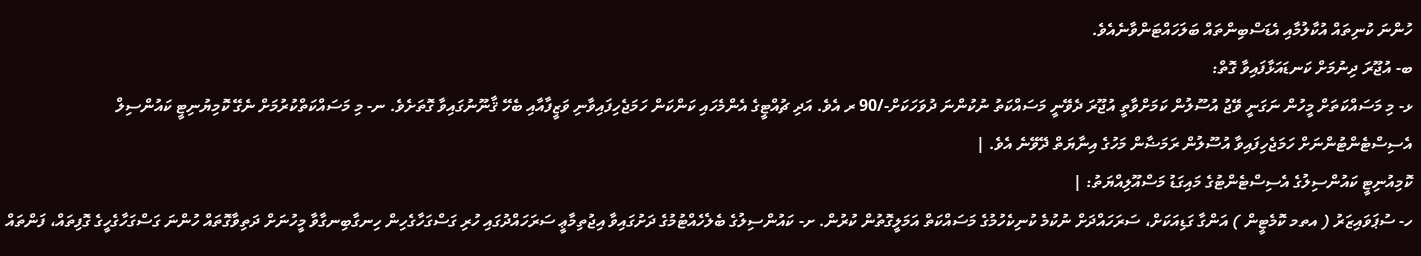ހުންނަ ކުނިތައް އުކާލުމާއި އެޑަސްބިންތައް ބަލަހައްޓަންވާނެއެވެ.
ބ- އުޖޫރަ ދިނުމަށް ކަނޑައަޅާފައިވާ ގޮތް:
ޅ- މި މަސައްކަތަށް މީހުން ނަގަނީ ވޭޖު އުސޫލުން ކަމަށްވާތީ އުޖޫރަ ދެވޭނީ މަސައްކަތު ނުކުންނަ ދުވަހަކަށް-/90 ރ އެވެ. އަދި ޗުއްޓީގެ އެންމެހައި ކަންކަން ހަމަޖެހިފައިވާނި ވަޒީފާއާއި ބެހޭ ޤާނޫނުގައިވާ ގޮތަށެވެ. ނ- މި މަސައްކަތްކުރުމަށް ނެގޭ ކޮމިޔުނިޓީ ކައުންސިލް އެސިސްޓެންޓުންނަށް ހަމަޖެހިފައިވާ އުސޫލުން ރަމަޟާން މަހުގެ އިނާޔަތް ދޭވޭނެ އެވެ. |
ކޮމިއުނިޓީ ކައުންސިލުގެ އެސިސްޓެންޓުގެ މައިގަޑު މަސްއޫލިއްޔަތު: |
ހ- ސުޕަވައިޒަރު ( އތމ ކޮމެޓީން ) އަންގާ ގަޑިއަކަށް، ސަރަހައްދަށް ނުކުމެ ކުނިކެހުމުގެ މަސައްކަތް އަމަލީގޮތުން ކުރުން. ށ- ކައުންސިލުގެ ބެލެހެއްޓުމުގެ ދަށުގައިވާ އިޖުތިމާޢީ ސަރަހައްދުގައި ހުރި ގަސްގަހާގެހިން ހިނގާބިނގާވާ މީހުނަށް ދަތިވާގޮތައް ހުންނަ ގަސްގަހާގެހީގެ ގޮފިތައް، ފަންތައް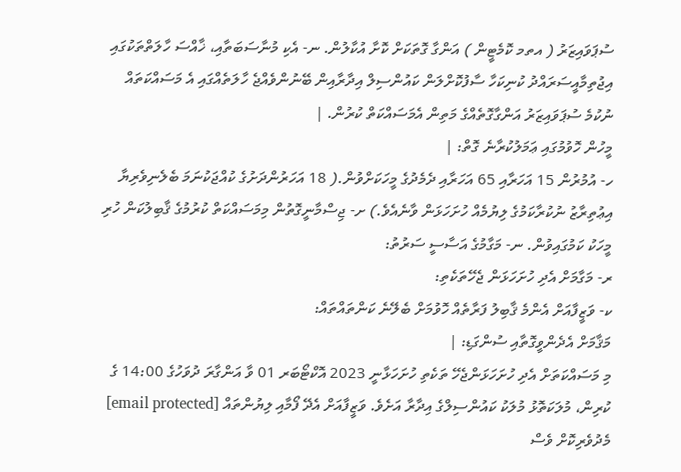ސުޕަވައިޒަރު ( އތމ ކޮމެޓީން ) އަންގާ ގޮތަކަށް ކޮށާ އުކާލުން. ނ- އެކި މުނާސަބަތާއި، ޚާއްސަ ހާލަތްތަކުގައި އިޖުތިމާއީސަރައްދު ކުނިކަހާ ސާފުކޮށްލަން ކައުންސިލް އިދާރާއިން ބޭނުންވެއްޖެ ހާލަތެއްގައި އެ މަސައްކަތައް ނުކުމެ ސުޕަވައިޒަރު އަންގާގޮތެއްގެ މަތިން އެމަސައްކަތް ކުރުން. |
މީހުން ހޮވުމުގައި ޢަމަލުކުރާނެ ގޮތް: |
ހ- އުމުރުން 15 އަހަރާއި 65 އަހަރާއި ދެމެދުގެ މީހަކަށްވުން.( 18 އަހަރުންދަށުގެ ކުއްޖަކުނަމަ ބެލެނިވެރިޔާ އިޢުތިރާޒު ނުކުރާކަމުގެ ލިޔުމެއް ހުށަހަޅަން ވާނެއެވެ.) ށ- ޖިސްމާނީގޮތުން މިމަސައްކަތް ކުރުމުގެ ޤާބިލުކަން ހުރި މީހަކު ކަމުގައިވުން. ނ- މަގާމުގެ އަސާސީ ސަރުތު:
ރ- މަގާމަށް އެދި ހުށަހަޅަން ޖެހޭތަކެތި:
ކ- ވަޒީފާއަށް އެންމެ ޤާބިލު ފަރާތެއް ހޮވުމަށް ބެލޭނެ ކަންތައްތައް:
މަޤާމަށް އެދެންވީގޮތާއި ސުންގަޑި: |
މި މަސައްކަތަށް އެދި ހުށަހަޅަންޖެހޭ ތަކެތި ހުށަހަޅާނީ 2023 އޮކްޓޯބަރ 01 ވާ އަންގާރަ ދުވަހުގެ 14:00 ގެ ކުރިން، މުލަކަތޮޅު މުލަކު ކައުންސިލްގެ އިދާރާ އަށެވެ. ވަޒީފާއަށް އެދޭ ފޯމާއި ލިޔުންތައް [email protected] މެދުވެރިކޮށް ވެސް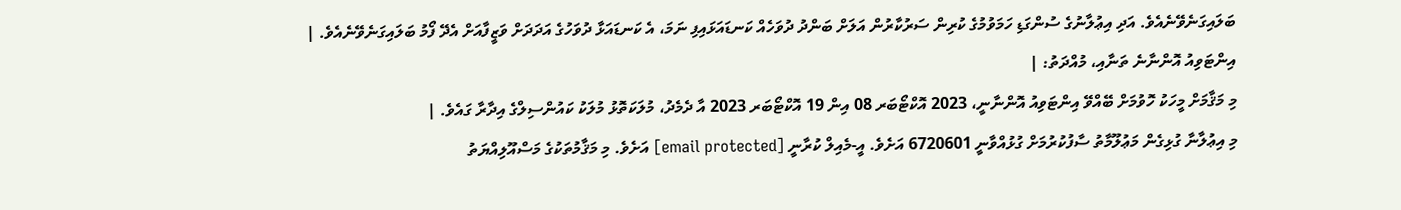ބަލައިގަނެވޭނެއެވެ. އަދި އިޢުލާނުގެ ސުންގަޑި ހަމަވުމުގެ ކުރިން ސަރުކާރުން އަލަށް ބަންދު ދުވަހެއް ކަނޑައަޅައިފި ނަމަ، އެ ކަނޑައަޅާ ދުވަހުގެ އަދަދަށް ވަޒީފާއަށް އެދޭ ފޯމު ބަލައިގަނެވޭނެއެވެ. |
އިންޓަވިއު އޮންނާނެ ތަނާއި، މުއްދަތު: |
މި މަޤާމަށް މީހަކު ހޮވުމަށް ބޭއްވޭ އިންޓަވިއު އޮންނާނީ، 2023 އޮކްޓޯބަރ 08 އިން 19 އޮކްޓޯބަރ 2023 އާ ދެމެދު، މުލަކަތޮޅު މުލަކު ކައުންސިލްގެ އިދާރާ ގައެވެ. |
މި އިޢުލާނާ ގުޅިގެން މަޢުލޫމާތު ސާފުކުރުމަށް ގުޅުއްވާނީ 6720601 އަށެވެ. އީ-މެއިލް ކުރާނީ [email protected] އަށެވެ. މި މަޤާމުތަކުގެ މަސްއޫލިއްޔަތު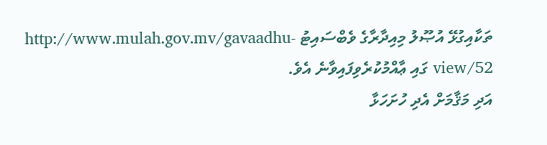ތަކާއިގުޅޭ އުޞޫލު މިއިދާރާގެ ވެބްސައިޓު http://www.mulah.gov.mv/gavaadhu-view/52 ގައި ޢާއްމުކުރެވިފައިވާނެ އެވެ.
އަދި މަޤާމަށް އެދި ހުށަހަޅާ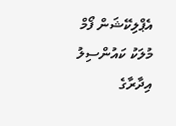އެޕްލިކޭޝަން ފޯމް މުލަކު ކައުންސިލު އިދާރާގެ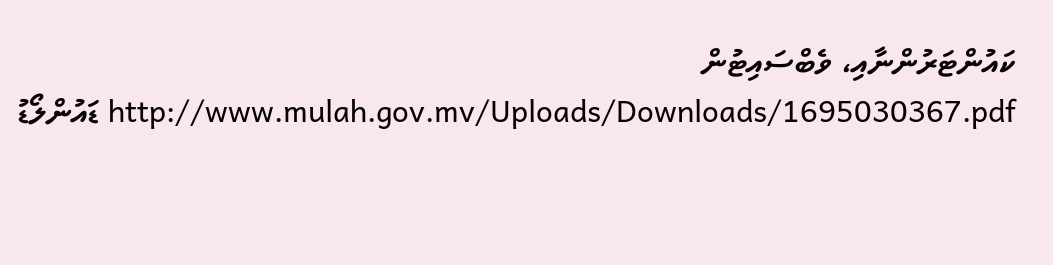ކައުންޓަރުންނާއި، ވެބްސައިޓުން http://www.mulah.gov.mv/Uploads/Downloads/1695030367.pdf ޑައުންލޯޑު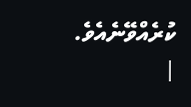ކުރެއްވޭނެއެވެ. |